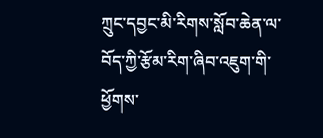ཀྲུང་དབྱང་མི་རིགས་སློབ་ཆེན་ལ་བོད་ཀྱི་རྩོམ་རིག་ཞིབ་འཇུག་གི་ཕྱོགས་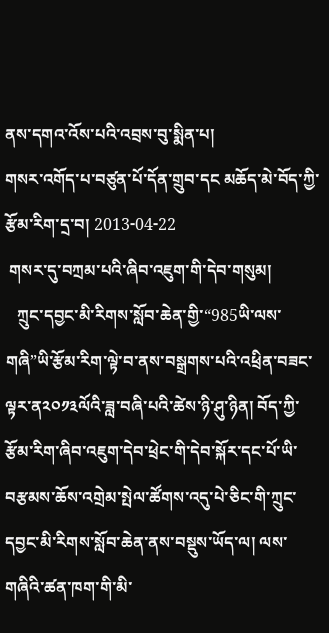ནས་དགའ་འོས་པའི་འབྲས་བུ་སྨིན་པ།
གསར་འགོད་པ་བཙུན་པོ་དོན་གྲུབ་དང མཆོད་མེ་བོད་ཀྱི་རྩོམ་རིག་དྲ་བ། 2013-04-22
 གསར་དུ་བཀྲམ་པའི་ཞིབ་འཇུག་གི་དེབ་གསུམ།
   ཀྲུང་དབྱང་མི་རིགས་སློབ་ཆེན་གྱི་“985ཡི་ལས་གཞི”ཡི་རྩོམ་རིག་ལྟེ་བ་ནས་བསྒྲགས་པའི་འཕྲིན་བཟང་ལྟར་ན༢༠༡༣ལོའི་ཟླ་བཞི་པའི་ཚེས་ཉི་ཤུ་ཉིན། བོད་ཀྱི་རྩོམ་རིག་ཞིབ་འཇུག་དེབ་ཕྲེང་གི་དེབ་སྐོར་དང་པོ་ཡི་བརྩམས་ཆོས་འགྲེམ་སྤེལ་ཚོགས་འདུ་པེ་ཅིང་གི་ཀྲུང་དབྱང་མི་རིགས་སློབ་ཆེན་ནས་བསྡུས་ཡོད་ལ། ལས་གཞིའི་ཚན་ཁག་གི་མི་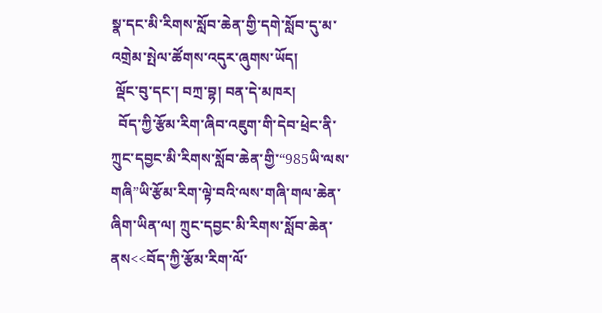སྣ་དང་མི་རིགས་སློབ་ཆེན་གྱི་དགེ་སློབ་དུ་མ་འགྲེམ་སྤེལ་ཚོགས་འདུར་ཞུགས་ཡོད།
 ལྡོང་བུ་དང་། བཀྲ་བྷ། བན་དེ་མཁར།
  བོད་ཀྱི་རྩོམ་རིག་ཞིབ་འཇུག་གི་དེབ་ཕྲེང་ནི་ཀྲུང་དབྱང་མི་རིགས་སློབ་ཆེན་གྱི་“985ཡི་ལས་གཞི”ཡི་རྩོམ་རིག་ལྟེ་བའི་ལས་གཞི་གལ་ཆེན་ཞིག་ཡིན་ལ། ཀྲུང་དབྱང་མི་རིགས་སློབ་ཆེན་ནས<<བོད་ཀྱི་རྩོམ་རིག་ལོ་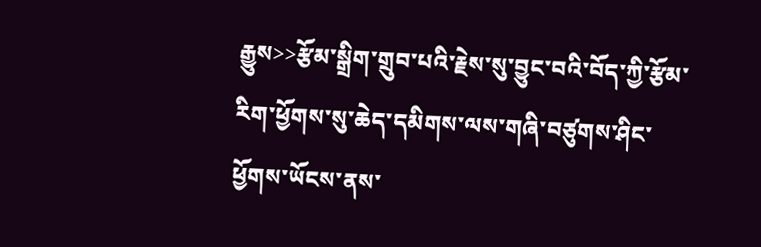རྒྱུས>>རྩོམ་སྒྲིག་གྲུབ་པའི་རྗེས་སུ་བྱུང་བའི་བོད་ཀྱི་རྩོམ་རིག་ཕྱོགས་སུ་ཆེད་དམིགས་ལས་གཞི་བཙུགས་ཤིང་ཕྱོགས་ཡོངས་ནས་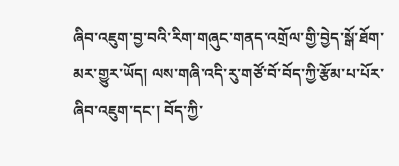ཞིབ་འཇུག་བྱ་བའི་རིག་གཞུང་གནད་འགྲོལ་གྱི་བྱེད་སྒོ་ཐོག་མར་གྱུར་ཡོད། ལས་གཞི་འདི་རུ་གཙོ་བོ་བོད་ཀྱི་རྩོམ་པ་པོར་ཞིབ་འཇུག་དང་། བོད་ཀྱི་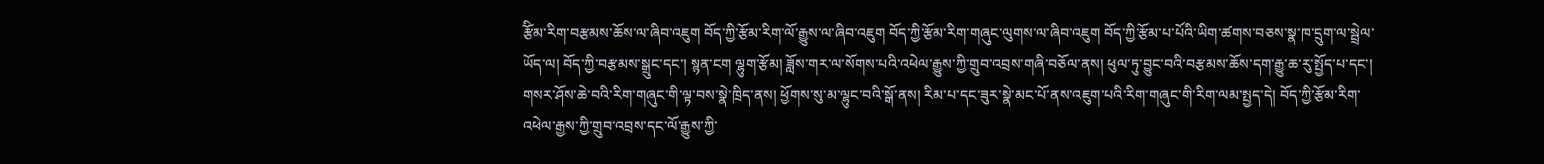རྩོིམ་རིག་བརྩམས་ཆོས་ལ་ཞིབ་འཇུག བོད་ཀྱི་རྩོམ་རིག་ལོ་རྒྱུས་ལ་ཞིབ་འཇུག བོད་ཀྱི་རྩོམ་རིག་གཞུང་ལུགས་ལ་ཞིབ་འཇུག བོད་ཀྱི་རྩོམ་པ་པོའི་ཡིག་ཚགས་བཅས་སྣ་ཁ་དྲུག་ལ་སྦྲེལ་ཡོད་ལ། བོད་ཀྱི་བརྩམས་སྒྲུང་དང་། སྙན་ངག ལྷུག་རྩོམ། ཟློས་གར་ལ་སོགས་པའི་འཕེལ་རྒྱུས་ཀྱི་གྲུབ་འབྲས་གཞི་བཅོལ་ནས། ཕུལ་ཏུ་བྱུང་བའི་བརྩམས་ཆོས་དག་རྒྱུ་ཆ་རུ་སྤྱོད་པ་དང་། གསར་ཤོས་ཆེ་བའི་རིག་གཞུང་གི་ལྟ་བས་སྣེ་ཁྲིད་ནས། ཕྱོགས་སུ་མ་ལྷུང་བའི་སྒོ་ནས། རིམ་པ་དང་ཟུར་སྣེ་མང་པོ་ནས་འཇུག་པའི་རིག་གཞུང་གི་རིག་ལམ་སྤྱད་དེ། བོད་ཀྱི་རྩོམ་རིག་འཕེལ་རྒྱས་ཀྱི་གྲུབ་འབྲས་དང་ལོ་རྒྱུས་ཀྱི་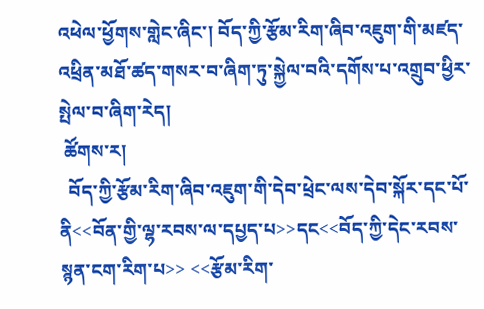འཕེལ་ཕྱོགས་གླེང་ཞིང་། བོད་ཀྱི་རྩོམ་རིག་ཞིབ་འཇུག་གི་མཛད་འཕྲིན་མཐོ་ཚད་གསར་བ་ཞིག་ཏུ་སྐྱེལ་བའི་དགོས་པ་འགྲུབ་ཕྱིར་སྤེལ་བ་ཞིག་རེད།
 ཚོགས་ར།
  བོད་ཀྱི་རྩོམ་རིག་ཞིབ་འཇུག་གི་དེབ་ཕྲེང་ལས་དེབ་སྐོར་དང་པོ་ནི<<བོན་གྱི་ལྷ་རབས་ལ་དཔྱད་པ>>དང<<བོད་ཀྱི་དེང་རབས་སྙན་ངག་རིག་པ>> <<རྩོམ་རིག་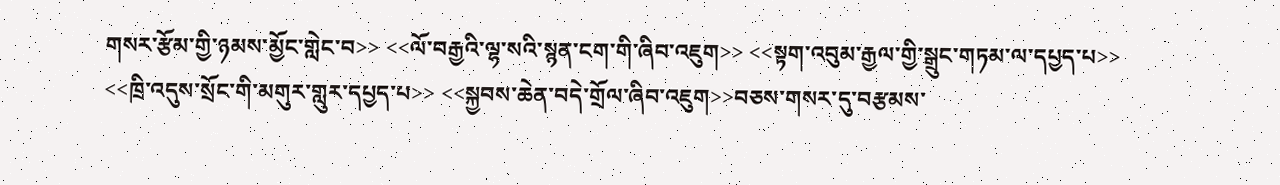གསར་རྩོམ་གྱི་ཉམས་མྱོང་གླེང་བ>> <<ལོ་བརྒྱའི་ལྷ་སའི་སྙན་ངག་གི་ཞིབ་འཇུག>> <<སྟག་འབུམ་རྒྱལ་གྱི་སྒྲུང་གཏམ་ལ་དཔྱད་པ>> <<ཁྲི་འདུས་སྲོང་གི་མགུར་གླུར་དཔྱད་པ>> <<སྐྱབས་ཆེན་བདེ་གྲོལ་ཞིབ་འཇུག>>བཅས་གསར་དུ་བརྩམས་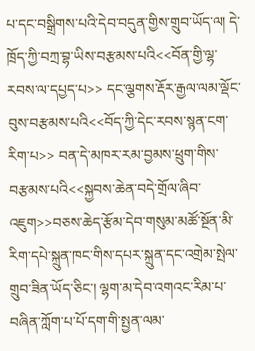པ་དང་བསྒྲིགས་པའི་དེབ་བདུན་གྱིས་གྲུབ་ཡོད་ལ། དེ་ཁྲོད་ཀྱི་བཀྲ་བྷ་ཡིས་བརྩམས་པའི<<བོན་གྱི་ལྷ་རབས་ལ་དཔྱད་པ>> དང་ལྕགས་རྡོར་རྒྱལ་ལམ་ལྡོང་བུས་བརྩམས་པའི<<བོད་ཀྱི་དེང་རབས་སྙན་ངག་རིག་པ>> བན་དེ་མཁར་རམ་བྱམས་ཕྲུག་གིས་བརྩམས་པའི<<སྐྱབས་ཆེན་བདེ་གྲོལ་ཞིབ་འཇུག>>བཅས་ཆེད་རྩོམ་དེབ་གསུམ་མཚོ་སྔོན་མི་རིག་དཔེ་སྐྲུན་ཁང་གིས་དཔར་སྐྲུན་དང་འགྲེམ་སྤེལ་གྲུབ་ཟིན་ཡོད་ཅིང་། ལྷག་མ་དེབ་འགའང་རིམ་པ་བཞིན་ཀློག་པ་པོ་དག་གི་སྤྱན་ལམ་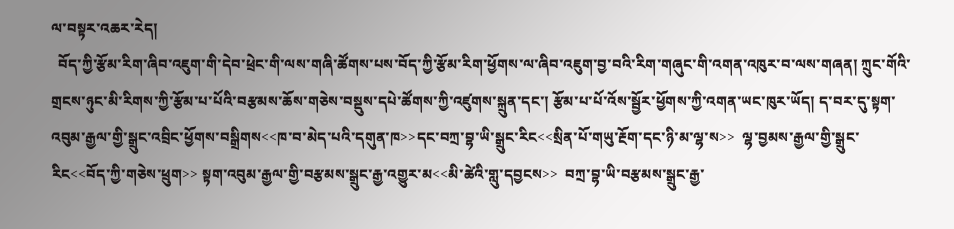ལ་བསྟར་འཆར་རེད།
  བོད་ཀྱི་རྩོམ་རིག་ཞིབ་འཇུག་གི་དེབ་ཕྲེང་གི་ལས་གཞི་ཚོགས་པས་བོད་ཀྱི་རྩོམ་རིག་ཕྱོགས་ལ་ཞིབ་འཇུག་བྱ་བའི་རིག་གཞུང་གི་འགན་འཁུར་བ་ལས་གཞན། ཀྲུང་གོའི་གྲངས་ཉུང་མི་རིགས་ཀྱི་རྩོམ་པ་པོའི་བརྩམས་ཆོས་གཅེས་བསྡུས་དཔེ་ཚོགས་ཀྱི་འཛུགས་སྐྲུན་དང་། རྩོམ་པ་པོ་འོས་སྦྱོར་ཕྱོགས་ཀྱི་འགན་ཡང་ཁུར་ཡོད། ད་བར་དུ་སྟག་འབུམ་རྒྱལ་གྱི་སྒྲུང་འབྲིང་ཕྱོགས་བསྒྲིགས<<ཁ་བ་མེད་པའི་དགུན་ཁ>>དང་བཀྲ་བྷ་ཡི་སྒྲུང་རིང<<སྲིན་པོ་གཡུ་རྔོག་དང་ཉི་མ་ལྷ་ས>>  ལྷ་བྱམས་རྒྱལ་གྱི་སྒྲུང་རིང<<བོད་ཀྱི་གཅེས་ཕྲུག>> སྟག་འབུམ་རྒྱལ་གྱི་བརྩམས་སྒྲུང་རྒྱ་འགྱུར་མ<<མི་ཚེའི་གླུ་དབྱངས>>  བཀྲ་བྷ་ཡི་བརྩམས་སྒྲུང་རྒྱ་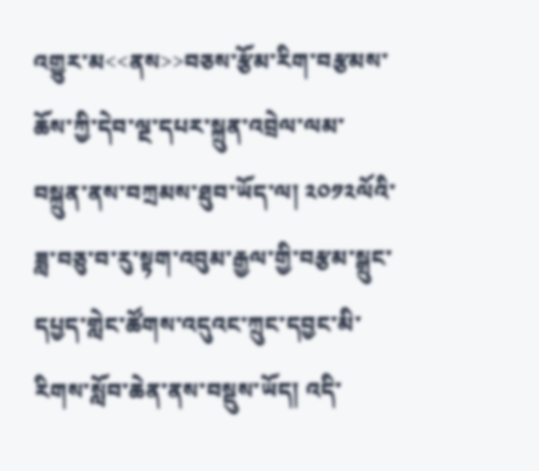འགྱུར་མ<<ནས>>བཅས་རྩོམ་རིག་བརྩམས་ཆོས་ཀྱི་དེབ་ལྔ་དཔར་སྐྲུན་འབྲེལ་ལམ་བསྐྲུན་ནས་བཀྲམས་ཐུབ་ཡོད་ལ། ༢༠༡༢ལོའི་ཟླ་བཅུ་བ་རུ་སྟག་འབུམ་རྒྱལ་གྱི་བརྩམ་སྒྲུང་དཔྱད་གླེང་ཚོགས་འདུའང་ཀྲུང་དབྱང་མི་རིགས་སློབ་ཆེན་ནས་བསྡུས་ཡོད། འདི་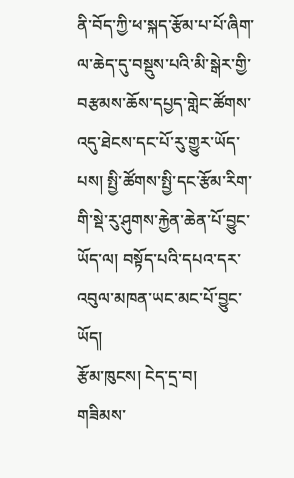ནི་བོད་ཀྱི་ཕ་སྐད་རྩོམ་པ་པོ་ཞིག་ལ་ཆེད་དུ་བསྡུས་པའི་མི་སྒེར་གྱི་བརྩམས་ཆོས་དཔྱད་གླེང་ཚོགས་འདུ་ཐེངས་དང་པོ་རུ་གྱུར་ཡོད་པས། སྤྱི་ཚོགས་སྤྱི་དང་རྩོམ་རིག་གི་སྡེ་རུ་ཤུགས་རྐྱེན་ཆེན་པོ་བྱུང་ཡོད་ལ། བསྟོད་པའི་དཔའ་དར་འབུལ་མཁན་ཡང་མང་པོ་བྱུང་ཡོད།
རྩོམ་ཁུངས། ངེད་དྲ་བ།
གཟིམས་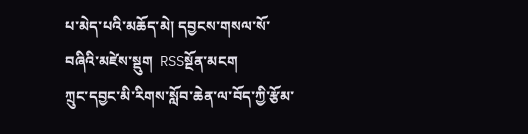པ་མེད་པའི་མཆོད་མེ། དབྱངས་གསལ་སོ་བཞིའི་མཛེས་སྡུག  RSSསྔོན་མངག
ཀྲུང་དབྱང་མི་རིགས་སློབ་ཆེན་ལ་བོད་ཀྱི་རྩོམ་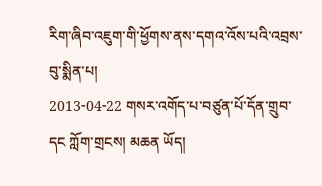རིག་ཞིབ་འཇུག་གི་ཕྱོགས་ནས་དགའ་འོས་པའི་འབྲས་བུ་སྨིན་པ།
2013-04-22 གསར་འགོད་པ་བཙུན་པོ་དོན་གྲུབ་དང ཀློག་གྲངས། མཆན ཡོད།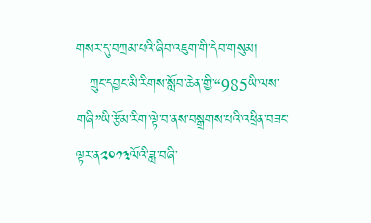གསར་དུ་བཀྲམ་པའི་ཞིབ་འཇུག་གི་དེབ་གསུམ།
   ཀྲུང་དབྱང་མི་རིགས་སློབ་ཆེན་གྱི་“985ཡི་ལས་གཞི”ཡི་རྩོམ་རིག་ལྟེ་བ་ནས་བསྒྲགས་པའི་འཕྲིན་བཟང་ལྟར་ན༢༠༡༣ལོའི་ཟླ་བཞི་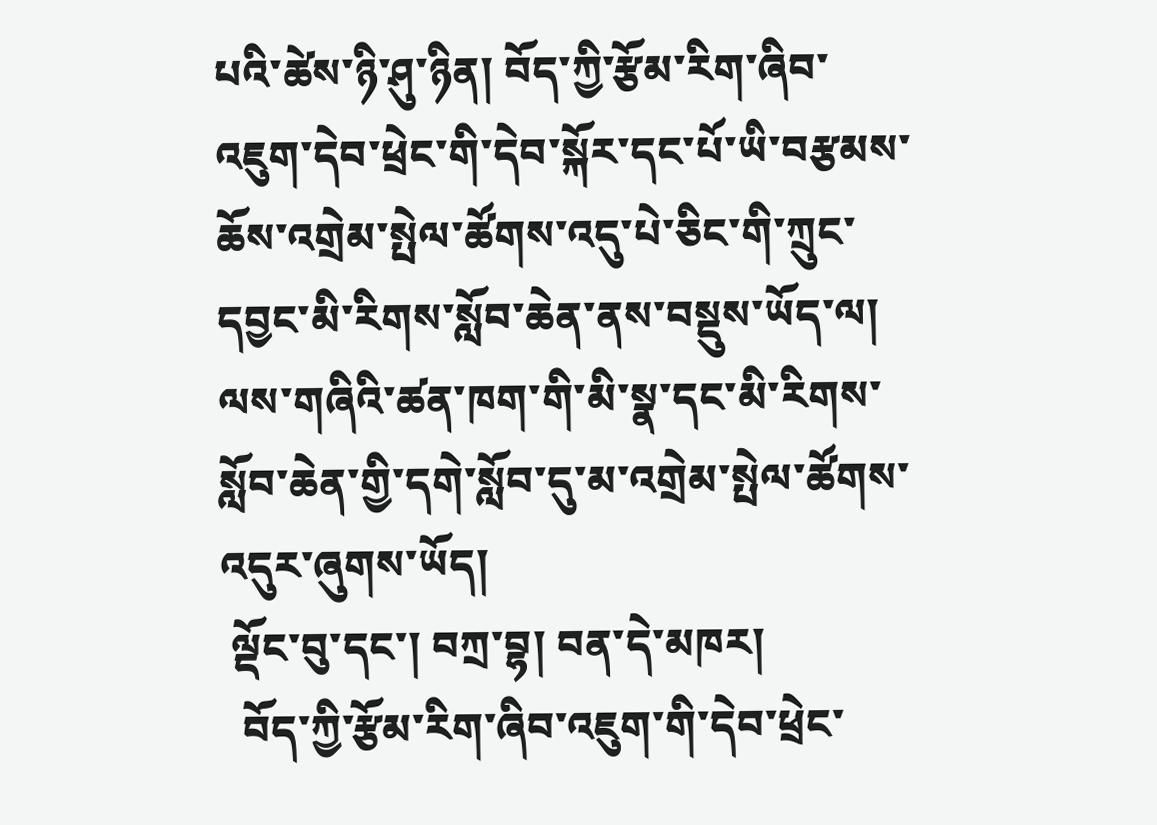པའི་ཚེས་ཉི་ཤུ་ཉིན། བོད་ཀྱི་རྩོམ་རིག་ཞིབ་འཇུག་དེབ་ཕྲེང་གི་དེབ་སྐོར་དང་པོ་ཡི་བརྩམས་ཆོས་འགྲེམ་སྤེལ་ཚོགས་འདུ་པེ་ཅིང་གི་ཀྲུང་དབྱང་མི་རིགས་སློབ་ཆེན་ནས་བསྡུས་ཡོད་ལ། ལས་གཞིའི་ཚན་ཁག་གི་མི་སྣ་དང་མི་རིགས་སློབ་ཆེན་གྱི་དགེ་སློབ་དུ་མ་འགྲེམ་སྤེལ་ཚོགས་འདུར་ཞུགས་ཡོད།
 ལྡོང་བུ་དང་། བཀྲ་བྷ། བན་དེ་མཁར།
  བོད་ཀྱི་རྩོམ་རིག་ཞིབ་འཇུག་གི་དེབ་ཕྲེང་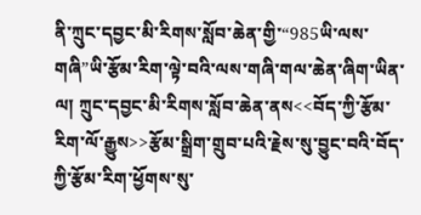ནི་ཀྲུང་དབྱང་མི་རིགས་སློབ་ཆེན་གྱི་“985ཡི་ལས་གཞི”ཡི་རྩོམ་རིག་ལྟེ་བའི་ལས་གཞི་གལ་ཆེན་ཞིག་ཡིན་ལ། ཀྲུང་དབྱང་མི་རིགས་སློབ་ཆེན་ནས<<བོད་ཀྱི་རྩོམ་རིག་ལོ་རྒྱུས>>རྩོམ་སྒྲིག་གྲུབ་པའི་རྗེས་སུ་བྱུང་བའི་བོད་ཀྱི་རྩོམ་རིག་ཕྱོགས་སུ་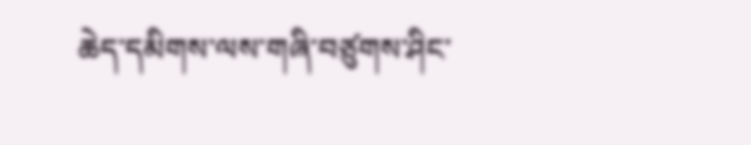ཆེད་དམིགས་ལས་གཞི་བཙུགས་ཤིང་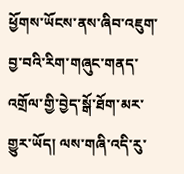ཕྱོགས་ཡོངས་ནས་ཞིབ་འཇུག་བྱ་བའི་རིག་གཞུང་གནད་འགྲོལ་གྱི་བྱེད་སྒོ་ཐོག་མར་གྱུར་ཡོད། ལས་གཞི་འདི་རུ་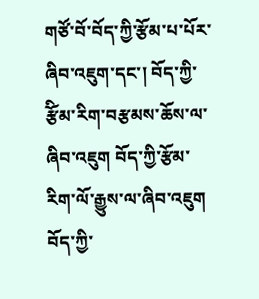གཙོ་བོ་བོད་ཀྱི་རྩོམ་པ་པོར་ཞིབ་འཇུག་དང་། བོད་ཀྱི་རྩོིམ་རིག་བརྩམས་ཆོས་ལ་ཞིབ་འཇུག བོད་ཀྱི་རྩོམ་རིག་ལོ་རྒྱུས་ལ་ཞིབ་འཇུག བོད་ཀྱི་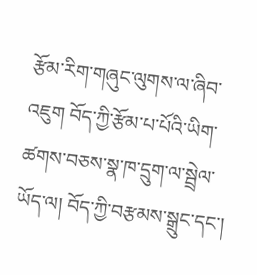རྩོམ་རིག་གཞུང་ལུགས་ལ་ཞིབ་འཇུག བོད་ཀྱི་རྩོམ་པ་པོའི་ཡིག་ཚགས་བཅས་སྣ་ཁ་དྲུག་ལ་སྦྲེལ་ཡོད་ལ། བོད་ཀྱི་བརྩམས་སྒྲུང་དང་།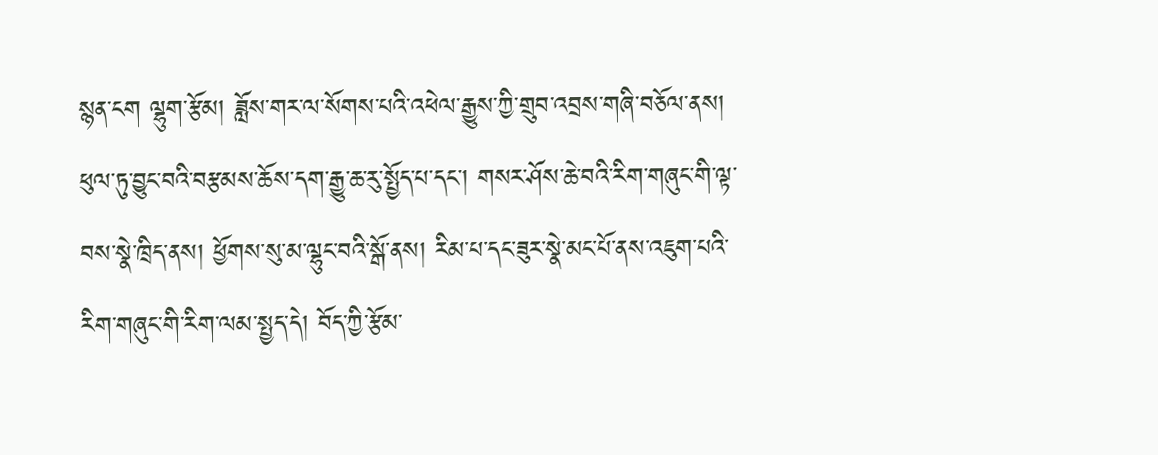སྙན་ངག ལྷུག་རྩོམ། ཟློས་གར་ལ་སོགས་པའི་འཕེལ་རྒྱུས་ཀྱི་གྲུབ་འབྲས་གཞི་བཅོལ་ནས། ཕུལ་ཏུ་བྱུང་བའི་བརྩམས་ཆོས་དག་རྒྱུ་ཆ་རུ་སྤྱོད་པ་དང་། གསར་ཤོས་ཆེ་བའི་རིག་གཞུང་གི་ལྟ་བས་སྣེ་ཁྲིད་ནས། ཕྱོགས་སུ་མ་ལྷུང་བའི་སྒོ་ནས། རིམ་པ་དང་ཟུར་སྣེ་མང་པོ་ནས་འཇུག་པའི་རིག་གཞུང་གི་རིག་ལམ་སྤྱད་དེ། བོད་ཀྱི་རྩོམ་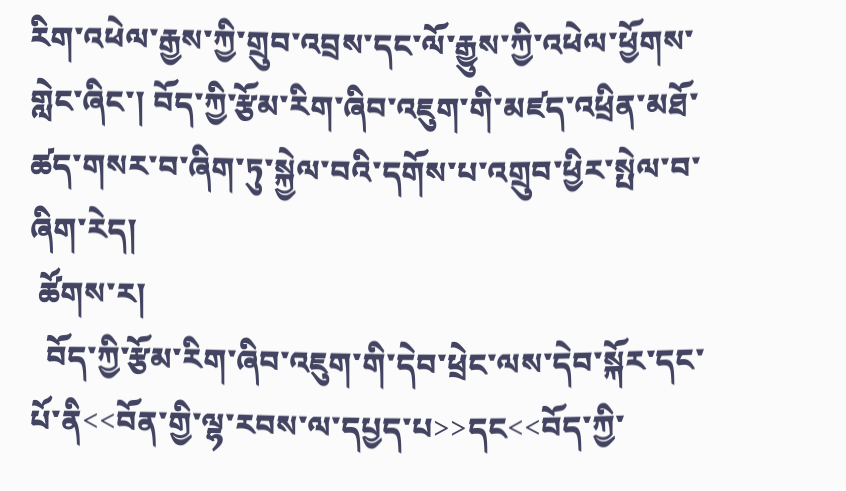རིག་འཕེལ་རྒྱས་ཀྱི་གྲུབ་འབྲས་དང་ལོ་རྒྱུས་ཀྱི་འཕེལ་ཕྱོགས་གླེང་ཞིང་། བོད་ཀྱི་རྩོམ་རིག་ཞིབ་འཇུག་གི་མཛད་འཕྲིན་མཐོ་ཚད་གསར་བ་ཞིག་ཏུ་སྐྱེལ་བའི་དགོས་པ་འགྲུབ་ཕྱིར་སྤེལ་བ་ཞིག་རེད།
 ཚོགས་ར།
  བོད་ཀྱི་རྩོམ་རིག་ཞིབ་འཇུག་གི་དེབ་ཕྲེང་ལས་དེབ་སྐོར་དང་པོ་ནི<<བོན་གྱི་ལྷ་རབས་ལ་དཔྱད་པ>>དང<<བོད་ཀྱི་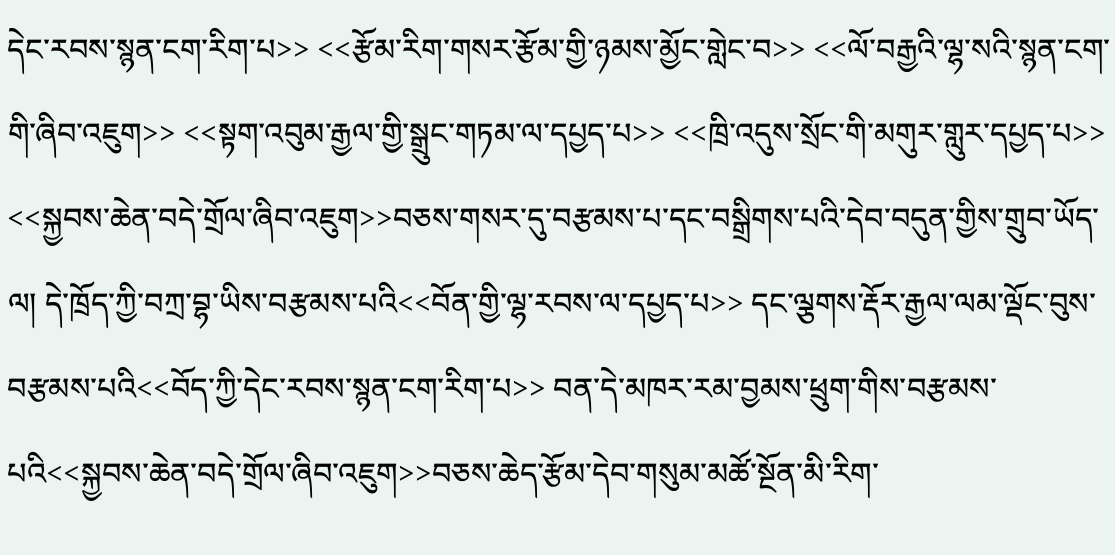དེང་རབས་སྙན་ངག་རིག་པ>> <<རྩོམ་རིག་གསར་རྩོམ་གྱི་ཉམས་མྱོང་གླེང་བ>> <<ལོ་བརྒྱའི་ལྷ་སའི་སྙན་ངག་གི་ཞིབ་འཇུག>> <<སྟག་འབུམ་རྒྱལ་གྱི་སྒྲུང་གཏམ་ལ་དཔྱད་པ>> <<ཁྲི་འདུས་སྲོང་གི་མགུར་གླུར་དཔྱད་པ>> <<སྐྱབས་ཆེན་བདེ་གྲོལ་ཞིབ་འཇུག>>བཅས་གསར་དུ་བརྩམས་པ་དང་བསྒྲིགས་པའི་དེབ་བདུན་གྱིས་གྲུབ་ཡོད་ལ། དེ་ཁྲོད་ཀྱི་བཀྲ་བྷ་ཡིས་བརྩམས་པའི<<བོན་གྱི་ལྷ་རབས་ལ་དཔྱད་པ>> དང་ལྕགས་རྡོར་རྒྱལ་ལམ་ལྡོང་བུས་བརྩམས་པའི<<བོད་ཀྱི་དེང་རབས་སྙན་ངག་རིག་པ>> བན་དེ་མཁར་རམ་བྱམས་ཕྲུག་གིས་བརྩམས་པའི<<སྐྱབས་ཆེན་བདེ་གྲོལ་ཞིབ་འཇུག>>བཅས་ཆེད་རྩོམ་དེབ་གསུམ་མཚོ་སྔོན་མི་རིག་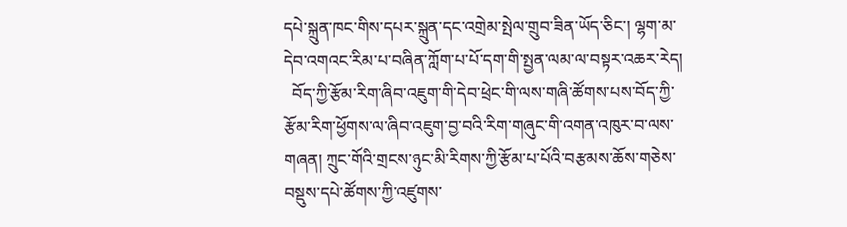དཔེ་སྐྲུན་ཁང་གིས་དཔར་སྐྲུན་དང་འགྲེམ་སྤེལ་གྲུབ་ཟིན་ཡོད་ཅིང་། ལྷག་མ་དེབ་འགའང་རིམ་པ་བཞིན་ཀློག་པ་པོ་དག་གི་སྤྱན་ལམ་ལ་བསྟར་འཆར་རེད།
  བོད་ཀྱི་རྩོམ་རིག་ཞིབ་འཇུག་གི་དེབ་ཕྲེང་གི་ལས་གཞི་ཚོགས་པས་བོད་ཀྱི་རྩོམ་རིག་ཕྱོགས་ལ་ཞིབ་འཇུག་བྱ་བའི་རིག་གཞུང་གི་འགན་འཁུར་བ་ལས་གཞན། ཀྲུང་གོའི་གྲངས་ཉུང་མི་རིགས་ཀྱི་རྩོམ་པ་པོའི་བརྩམས་ཆོས་གཅེས་བསྡུས་དཔེ་ཚོགས་ཀྱི་འཛུགས་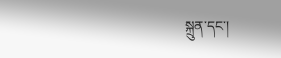སྐྲུན་དང་།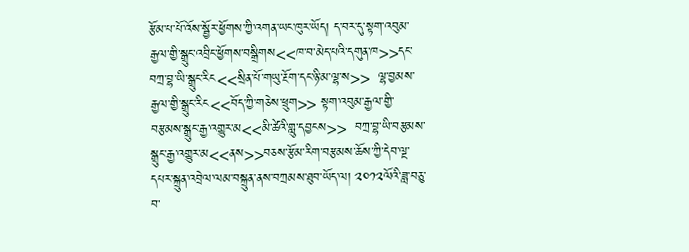རྩོམ་པ་པོ་འོས་སྦྱོར་ཕྱོགས་ཀྱི་འགན་ཡང་ཁུར་ཡོད། ད་བར་དུ་སྟག་འབུམ་རྒྱལ་གྱི་སྒྲུང་འབྲིང་ཕྱོགས་བསྒྲིགས<<ཁ་བ་མེད་པའི་དགུན་ཁ>>དང་བཀྲ་བྷ་ཡི་སྒྲུང་རིང<<སྲིན་པོ་གཡུ་རྔོག་དང་ཉི་མ་ལྷ་ས>>  ལྷ་བྱམས་རྒྱལ་གྱི་སྒྲུང་རིང<<བོད་ཀྱི་གཅེས་ཕྲུག>> སྟག་འབུམ་རྒྱལ་གྱི་བརྩམས་སྒྲུང་རྒྱ་འགྱུར་མ<<མི་ཚེའི་གླུ་དབྱངས>>  བཀྲ་བྷ་ཡི་བརྩམས་སྒྲུང་རྒྱ་འགྱུར་མ<<ནས>>བཅས་རྩོམ་རིག་བརྩམས་ཆོས་ཀྱི་དེབ་ལྔ་དཔར་སྐྲུན་འབྲེལ་ལམ་བསྐྲུན་ནས་བཀྲམས་ཐུབ་ཡོད་ལ། ༢༠༡༢ལོའི་ཟླ་བཅུ་བ་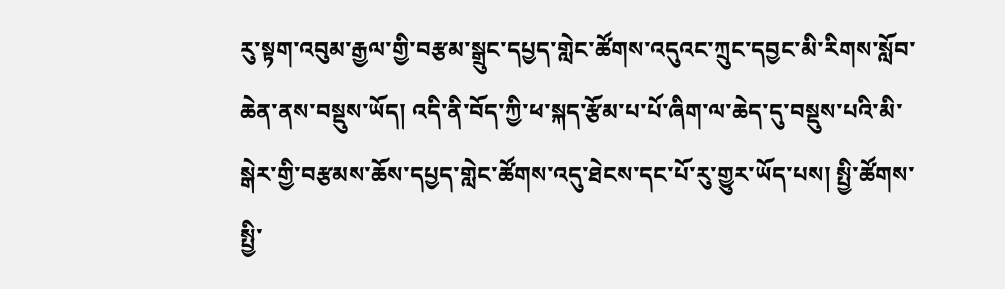རུ་སྟག་འབུམ་རྒྱལ་གྱི་བརྩམ་སྒྲུང་དཔྱད་གླེང་ཚོགས་འདུའང་ཀྲུང་དབྱང་མི་རིགས་སློབ་ཆེན་ནས་བསྡུས་ཡོད། འདི་ནི་བོད་ཀྱི་ཕ་སྐད་རྩོམ་པ་པོ་ཞིག་ལ་ཆེད་དུ་བསྡུས་པའི་མི་སྒེར་གྱི་བརྩམས་ཆོས་དཔྱད་གླེང་ཚོགས་འདུ་ཐེངས་དང་པོ་རུ་གྱུར་ཡོད་པས། སྤྱི་ཚོགས་སྤྱི་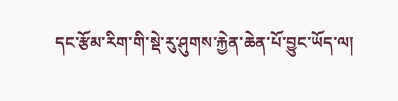དང་རྩོམ་རིག་གི་སྡེ་རུ་ཤུགས་རྐྱེན་ཆེན་པོ་བྱུང་ཡོད་ལ།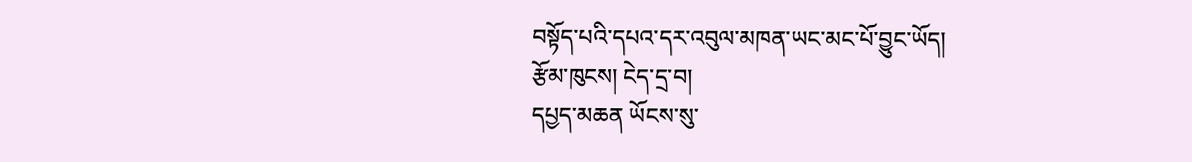བསྟོད་པའི་དཔའ་དར་འབུལ་མཁན་ཡང་མང་པོ་བྱུང་ཡོད།
རྩོམ་ཁུངས། ངེད་དྲ་བ།
དཔྱད་མཆན ཡོངས་སུ་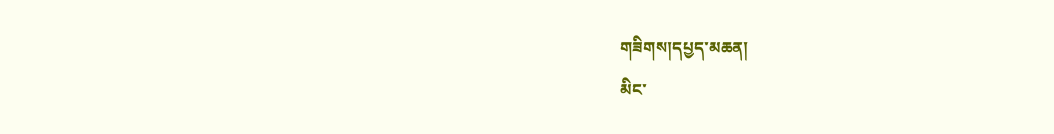གཟིགས།དཔྱད་མཆན།
མིང་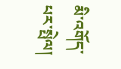མི་འགོད་པར་སྤེལ།